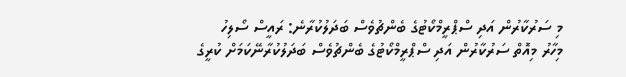މި ސަރުކާރުން އަދި ސްޕްރީމްކޯޓުގެ ބެންޗުވެސް ބަދަލުކުރާނެ: ރައީސް ސޯލިހު
މިހާރު މިއޮތް ސަރުކާރުން އަދި ސްޕްރީމްކޯޓުގެ ބެންޗުވެސް ބަދަލުކުރާނޭކަމަށް ކުރީގެ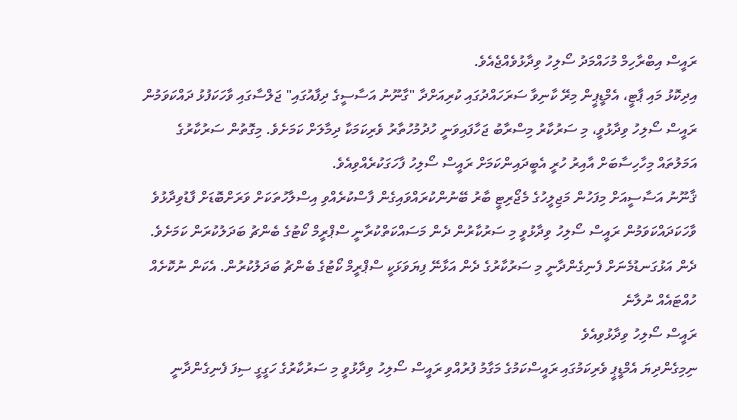ރައީސް އިބްރާހިމް މުހައްމަދު ސޯލިހު ވިދާޅުވެއްޖެއެވެ.
އިދިކޮޅު މައި ޕާޓީ، އެމްޑީޕީން މިރޭ ކާނިވާ ސަރަހައްދުގައި ކުރިއަށްދާ "ގާނޫނު އަސާސީގެ ދިފާއުގައި" ޖަލްސާގައި ވާހަކަފުޅު ދައްކަވަމުން ރައީސް ސޯލިހު ވިދާޅުވީ، މި ސަރުކާރު މިސްރާބު ޖަހާފައިވަނީ ހުދުމުހުތާރު ވެރިކަމަކާ ދިމާލަށް ކަމަށެވެ. މިގޮތުން ސަރުކާރުގެ އަމަލުތައް މިހާހިސާބަށް އާއިރު ހުރީ އެބީދައިންކަމަށް ރައީސް ސޯލިހު ފާހަގަކުރެއްވިއެވެ.
ޤާނޫނު އަސާސީއަށް މިފަހުން މަޖިލީހުގެ މެޖޯރިޓީ ބާރު ބޭނުންކުރައްވައިގެން ފާސްކުރެއްވި އިސްލާހުތަކަށް ވަރަށްބޮޑަށް ފާޑުވިދާޅުވެ ވާހަކަދައްކަވަމުން ރައީސް ސޯލިހު ވިދާޅުވީ މި ސަރުކާރުން ދެން މަސައްކަތްކުރާނީ ސްޕްރީމް ކޯޓުގެ ބެންޗު ބަދަލުކުރަން ކަމަށެވެ.
ދެން އަޅުގަނޑުމެނަށް ފެނިގެންދާނީ މި ސަރުކާރުގެ ދެން އަޅާނޭ ފިޔަވަޅަކީ ސްޕްރީމް ކޯޓުގެ ބެންޗު ބަދަލުކުރުން. އެކަން ނުކޮށެއް ހުއްޓައެއް ނުލާނެ
ރައީސް ސޯލިހު ވިދާޅުވިއެވެ
ނިމިގެންދިޔަ އެމްޑީޕީ ވެރިކަމުގައި ރައީސްކަމުގެ މަގާމު ފުރުއްވި ރައީސް ސޯލިހު ވިދާޅުވީ މި ސަރުކާރުގެ ހަގީގީ ސިފަ ފެނިގެންދާނީ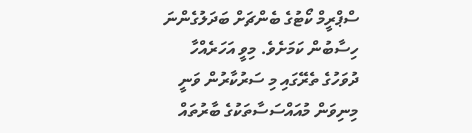ސްޕްރީމް ކޯޓުގެ ބެންޗަށް ބަދަލުގެންނަ ހިސާބުން ކަމަށެވެ. މިވީ އަހަރެއްހާ ދުވަހުގެ ތެރޭގައި މި ސަރުކާރުން ވަނީ މިނިވަން މުއައްސަސާތަކުގެ ބާރުތައް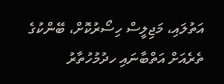އަތުލައި، މަޖިލީސް ހިސޯރުކޮށް، ބޭންކުގެ ތެރެއަށް އަތްބާނައި ހދުމުހުތާރު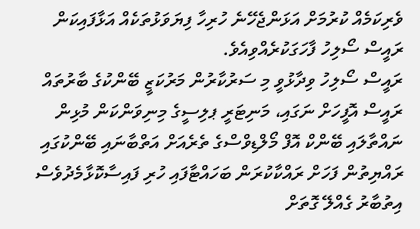ވެރިކަމެއް ކުރުމަށް އަޅަންޖެހޭނެ ހުރިހާ ފިޔަވަޅުތަކެއް އަޅާފައިކަން ރައީސް ސޯލިހު ފާހަގަކުރެއްވިއެވެ.
ރައީސް ސޯލިހު ވިދާޅުވީ މި ސަރުކާރުން މަރުކަޒީ ބޭންކުގެ ބާރުތައް ރައީސް އޮފީހަށް ނަގައި، މަނިޓަރީ ޕލިސީގެ މިނިވަންކަން މުޅިން ނައްތާލައި ބޭންކް އޮފް މޯލްޑިވްސްގެ ތެރެއަށް އަތްބާނައި ބޭންކުގައި ރައްޔިތުން ފަހަށް ރައްކާކުރަން ބަހައްޓާފައި ހުރި ފައިސާކޮޅާމެދުވެސް އިތުބާރު ގެއްލޭ ގޮތަށް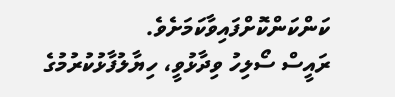ކަންކަންކޮށްފައިވާކަމަށެވެ.
ރައީސް ސޯލިހު ވިދާޅުވީ، ހިޔާލުފާޅުކުރުމުގެ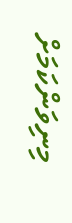މިނިވަންކަމަށް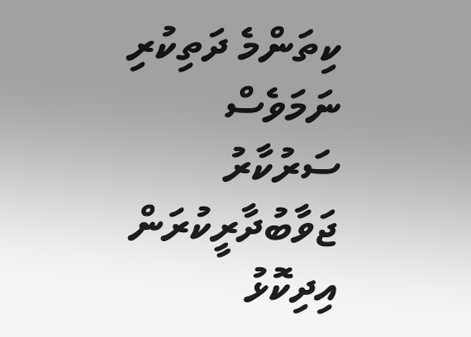ކިތަންމެ ދަތިކުރި ނަމަވެސް ސަރުކާރު ޖަވާބުދާރީކުރަން އިދިކޮޅު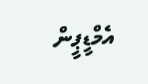އެމްޑީޕީން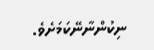ނިކުންނާނޭކަމަށެވެ.